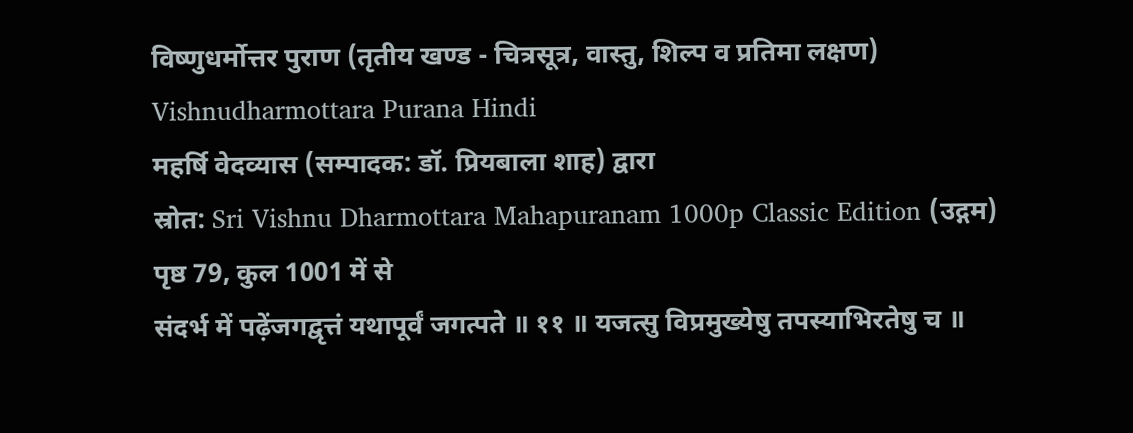विष्णुधर्मोत्तर पुराण (तृतीय खण्ड - चित्रसूत्र, वास्तु, शिल्प व प्रतिमा लक्षण)
Vishnudharmottara Purana Hindi
महर्षि वेदव्यास (सम्पादक: डॉ. प्रियबाला शाह) द्वारा
स्रोत: Sri Vishnu Dharmottara Mahapuranam 1000p Classic Edition (उद्गम)
पृष्ठ 79, कुल 1001 में से
संदर्भ में पढ़ेंजगद्वृत्तं यथापूर्वं जगत्पते ॥ ११ ॥ यजत्सु विप्रमुख्येषु तपस्याभिरतेषु च ॥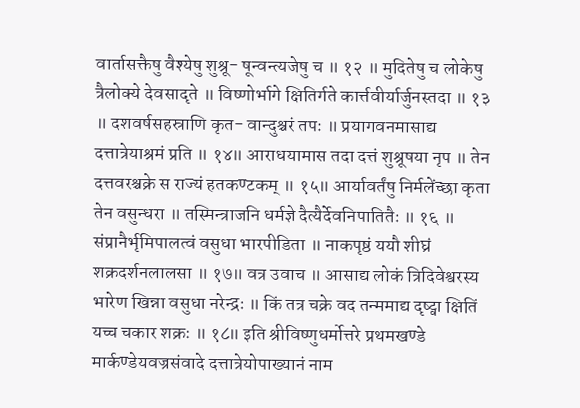वार्तासक्तैषु वैश्येषु शुश्रू- षून्वन्त्यजेषु च ॥ १२ ॥ मुदितेषु च लोकेषु त्रैलोक्ये देवसादृते ॥ विष्णोर्भागे क्षितिर्गते कार्त्तवीर्यार्जुनस्तदा ॥ १३ ॥ दशवर्षसहस्राणि कृत- वान्दुश्चरं तपः ॥ प्रयागवनमासाद्य दत्तात्रेयाश्रमं प्रति ॥ १४॥ आराधयामास तदा दत्तं शुश्रूषया नृप ॥ तेन दत्तवरश्चक्रे स राज्यं हतकण्टकम् ॥ १५॥ आर्यावर्तंषु निर्मलेंच्छा कृता तेन वसुन्धरा ॥ तस्मिन्त्राजनि धर्मज्ञे दैत्यैर्देवनिपातितैः ॥ १६ ॥ संप्रानैर्भृमिपालत्वं वसुधा भारपीडिता ॥ नाकपृष्ठं ययौ शीघ्रं शक्रदर्शनलालसा ॥ १७॥ वत्र उवाच ॥ आसाद्य लोकं त्रिदिवेश्वरस्य भारेण खिन्ना वसुधा नरेन्द्रः ॥ किं तत्र चक्रे वद तन्ममाद्य दृष्ट्वा क्षितिं यच्च चकार शक्रः ॥ १८॥ इति श्रीविष्णुधर्मोत्तरे प्रथमखण्डे मार्कण्डेयवज्रसंवादे दत्तात्रेयोपाख्यानं नाम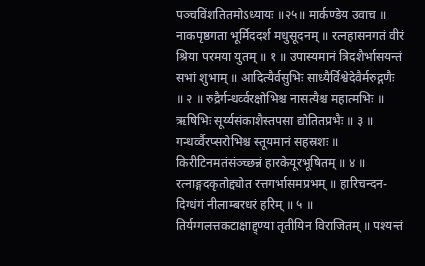पञ्चविंशतितमोऽध्यायः ॥२५॥ मार्कण्डेय उवाच ॥ नाकपृष्ठगता भूर्मिददर्श मधुसूदनम् ॥ रत्नहासनगतं वीरं श्रिया परमया युतम् ॥ १ ॥ उपास्यमानं त्रिदशैर्भासयन्तं सभां शुभाम् ॥ आदित्यैर्वसुभिः साध्यैर्विश्वेदेवैर्मरुद्गणैः ॥ २ ॥ रुद्रैर्गन्धर्व्वरक्षोभिश्च नासत्यैश्च महात्मभिः ॥ ऋषिभिः सूर्य्यसंकाशैस्तपसा द्योतितप्रभैः ॥ ३ ॥ गन्धर्व्वैरप्सरोभिश्च स्तूयमानं सहस्रशः ॥ किरीटिनमतंसंञ्च्छन्नं हारकेयूरभूषितम् ॥ ४ ॥ रत्नाङ्गदकृतोद्द्योत रत्तगर्भासमप्रभम् ॥ हारिचन्दन- दिग्धंगं नीलाम्बरधरं हरिम् ॥ ५ ॥ तिर्यग्गलत्तकटाक्षाद्द्ण्या तृतीयिन विराजितम् ॥ पश्यन्तं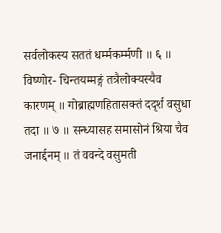सर्वलोकस्य सततं धर्म्मकर्म्मणी ॥ ६ ॥ विष्णोर- चिन्तयम्मङ्गं तत्रैलोक्यस्यैव कारणम् ॥ गोब्राह्मणहितासक्तं ददृर्श वसुधा तदा ॥ ७ ॥ सन्ध्यासह समासोनं श्रिया चैव जनार्द्दनम् ॥ तं ववन्दे वसुमती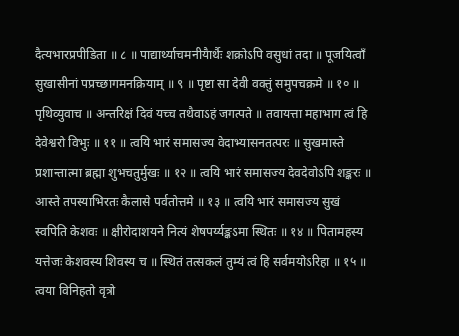दैत्यभारप्रपीडिता ॥ ८ ॥ पाद्यार्थ्याचमनीयैार्थैः शक्रोऽपि वसुधां तदा ॥ पूजयित्वाँ सुखासीनां पप्रच्छागमनक्रियाम् ॥ ९ ॥ पृष्टा सा देवी वक्तुं समुपचक्रमे ॥ १० ॥ पृथिव्युवाच ॥ अन्तरिक्षं दिवं यच्च तथैवाऽहं जगत्पते ॥ तवायत्ता महाभाग त्वं हि देवेश्वरो विभुः ॥ ११ ॥ त्वयि भारं समासज्य वेदाभ्यासनतत्परः ॥ सुखमास्ते प्रशान्तात्मा ब्रह्मा शुभचतुर्मुखः ॥ १२ ॥ त्वयि भारं समासज्य देवदेवोऽपि शङ्करः ॥ आस्ते तपस्याभिरतः कैलासे पर्वतोत्तमे ॥ १३ ॥ त्वयि भारं समासज्य सुखं स्वपिति केशवः ॥ क्षीरोदाशयने नित्यं शेषपर्य्यङ्कऽमा स्थितः ॥ १४ ॥ पितामहस्य यत्तेजः केशवस्य शिवस्य च ॥ स्थितं तत्सकलं तुम्यं त्वं हि सर्वमयोऽरिहा ॥ १५ ॥ त्वया विनिहतो वृत्रो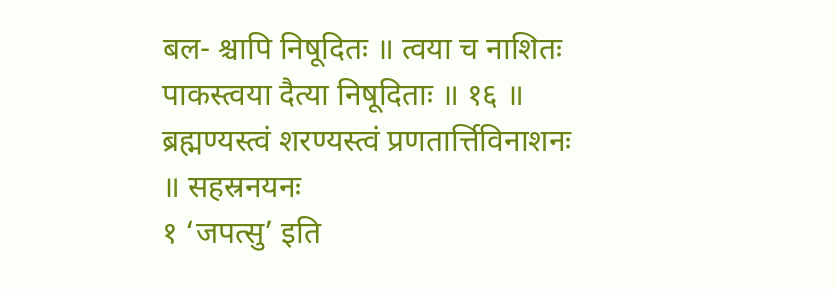बल- श्चापि निषूदितः ॥ त्वया च नाशितः पाकस्त्वया दैत्या निषूदिताः ॥ १६ ॥ ब्रह्मण्यस्त्वं शरण्यस्त्वं प्रणतार्त्तिविनाशनः ॥ सहस्रनयनः
१ ‘जपत्सु’ इति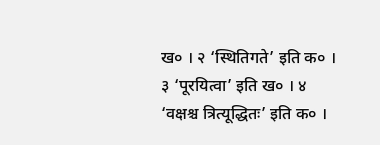ख० । २ ‘स्थितिगते’ इति क० । ३ ‘पूरयित्वा’ इति ख० । ४ ‘वक्षश्च त्रित्यूद्धितः’ इति क० ।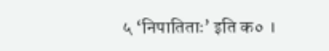५ ‘निपातिताः’ इति क० ।